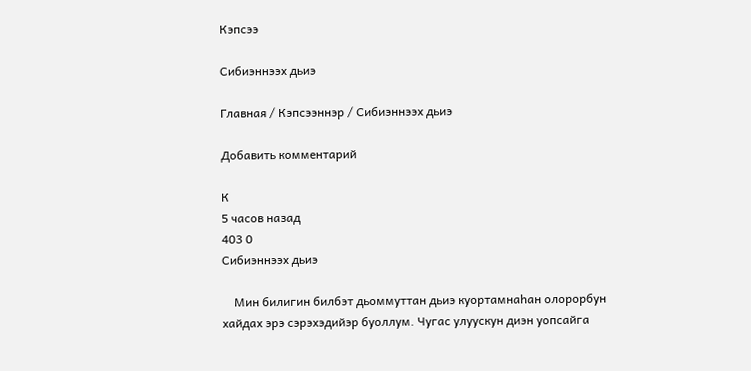Кэпсээ

Сибиэннээх дьиэ

Главная / Кэпсээннэр / Сибиэннээх дьиэ

Добавить комментарий

К
5 часов назад
403 0
Сибиэннээх дьиэ

    Мин билигин билбэт дьоммуттан дьиэ куортамнаһан олорорбун хайдах эрэ сэрэхэдийэр буоллум. Чугас улуускун диэн уопсайга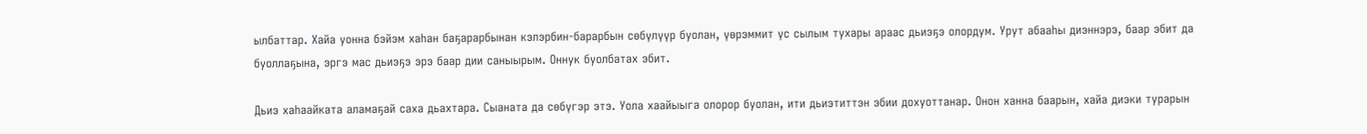ылбаттар. Хайа уонна бэйэм хаһан баҕарарбынан кэлэрбин-барарбын сөбүлүүр буолан, үөрэммит үс сылым тухары араас дьиэҕэ олордум. Урут абааһы диэннэрэ, баар эбит да буоллаҕына, эргэ мас дьиэҕэ эрэ баар дии саныырым. Оннук буолбатах эбит.

Дьиэ хаһаайката аламаҕай саха дьахтара. Сыаната да сөбүгэр этэ. Уола хаайыыга олорор буолан, ити дьиэтиттэн эбии дохуоттанар. Онон ханна баарын, хайа диэки турарын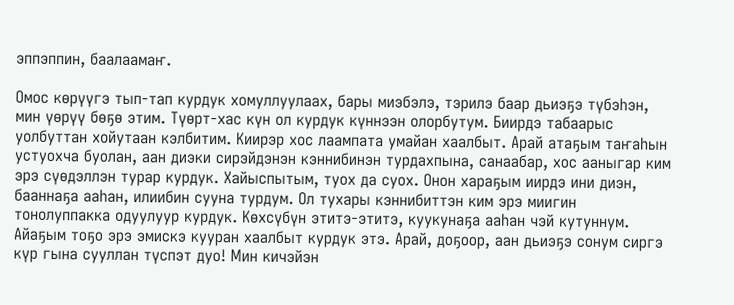эппэппин, баалаамаҥ.

Омос көрүүгэ тып-тап курдук хомуллуулаах, бары миэбэлэ, тэрилэ баар дьиэҕэ түбэһэн, мин үөрүү бөҕө этим. Түөрт-хас күн ол курдук күннээн олорбутум. Биирдэ табаарыс уолбуттан хойутаан кэлбитим. Киирэр хос лаампата умайан хаалбыт. Арай атаҕым таҥаһын устуохча буолан, аан диэки сирэйдэнэн кэннибинэн турдахпына, санаабар, хос ааныгар ким эрэ сүөдэллэн турар курдук. Хайыспытым, туох да суох. Онон хараҕым иирдэ ини диэн, бааннаҕа ааһан, илиибин сууна турдум. Ол тухары кэннибиттэн ким эрэ миигин тонолуппакка одуулуур курдук. Көхсүбүн этитэ-этитэ, куукунаҕа ааһан чэй кутуннум. Айаҕым тоҕо эрэ эмискэ кууран хаалбыт курдук этэ. Арай, доҕоор, аан дьиэҕэ сонум сиргэ күр гына сууллан түспэт дуо! Мин кичэйэн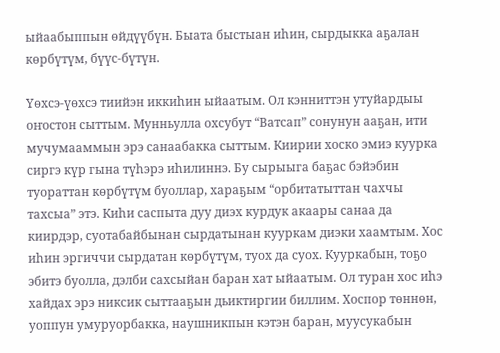ыйаабыппын өйдүүбүн. Быата быстыан иһин, сырдыкка аҕалан көрбүтүм, бүүс-бүтүн.

Үөхсэ-үөхсэ тиийэн иккиһин ыйаатым. Ол кэнниттэн утуйардыы оҥостон сыттым. Мунньулла охсубут “Ватсап” сонунун ааҕан, ити мучумааммын эрэ санаабакка сыттым. Киирии хоско эмиэ куурка сиргэ күр гына түһэрэ иһилиннэ. Бу сырыыга баҕас бэйэбин туораттан көрбүтүм буоллар, хараҕым “орбитатыттан чахчы тахсыа” этэ. Киһи саспыта дуу диэх курдук акаары санаа да киирдэр, суотабайбынан сырдатынан кууркам диэки хаамтым. Хос иһин эргиччи сырдатан көрбүтүм, туох да суох. Кууркабын, тоҕо эбитэ буолла, дэлби сахсыйан баран хат ыйаатым. Ол туран хос иһэ хайдах эрэ никсик сыттааҕын дьиктиргии биллим. Хоспор төннөн, уоппун умуруорбакка, наушникпын кэтэн баран, муусукабын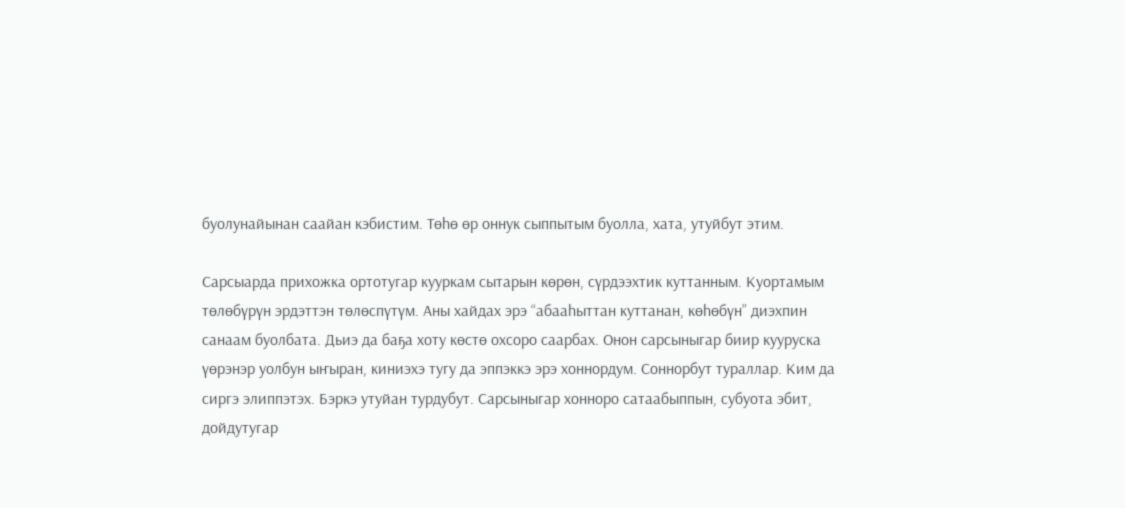буолунайынан саайан кэбистим. Төһө өр оннук сыппытым буолла, хата, утуйбут этим.

Сарсыарда прихожка ортотугар кууркам сытарын көрөн, сүрдээхтик куттанным. Куортамым төлөбүрүн эрдэттэн төлөспүтүм. Аны хайдах эрэ “абааһыттан куттанан, көһөбүн” диэхпин санаам буолбата. Дьиэ да баҕа хоту көстө охсоро саарбах. Онон сарсыныгар биир кууруска үөрэнэр уолбун ыҥыран, киниэхэ тугу да эппэккэ эрэ хоннордум. Соннорбут тураллар. Ким да сиргэ элиппэтэх. Бэркэ утуйан турдубут. Сарсыныгар хонноро сатаабыппын, субуота эбит, дойдутугар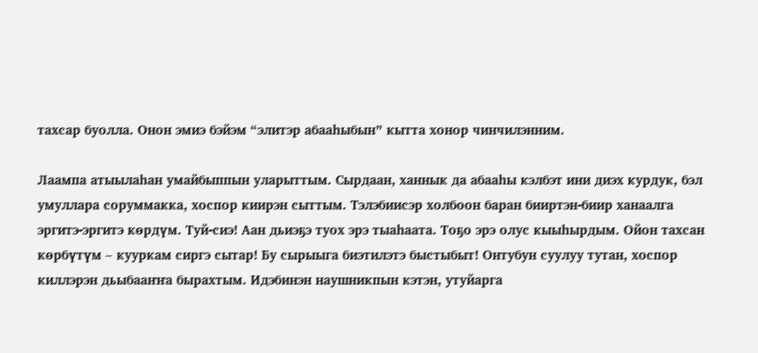тахсар буолла. Онон эмиэ бэйэм “элитэр абааһыбын” кытта хонор чинчилэнним.

Лаампа атыылаһан умайбыппын уларыттым. Сырдаан, ханнык да абааһы кэлбэт ини диэх курдук, бэл умуллара соруммакка, хоспор киирэн сыттым. Тэлэбиисэр холбоон баран бииртэн-биир ханаалга эргитэ-эргитэ көрдүм. Туй-сиэ! Аан дьиэҕэ туох эрэ тыаһаата. Тоҕо эрэ олус кыыһырдым. Ойон тахсан көрбүтүм – кууркам сиргэ сытар! Бу сырыыга биэтилэтэ быстыбыт! Онтубун суулуу тутан, хоспор киллэрэн дьыбааҥҥа бырахтым. Идэбинэн наушникпын кэтэн, утуйарга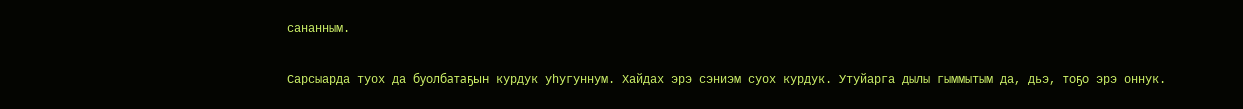сананным.

Сарсыарда туох да буолбатаҕын курдук уһугуннум. Хайдах эрэ сэниэм суох курдук. Утуйарга дылы гыммытым да, дьэ, тоҕо эрэ оннук.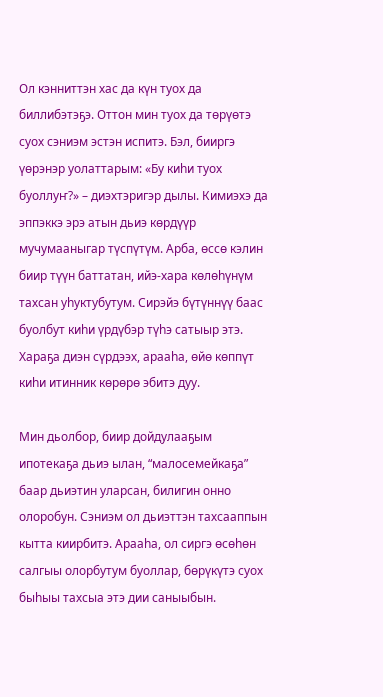Ол кэнниттэн хас да күн туох да биллибэтэҕэ. Оттон мин туох да төрүөтэ суох сэниэм эстэн испитэ. Бэл, бииргэ үөрэнэр уолаттарым: «Бу киһи туох буоллуҥ?» – диэхтэригэр дылы. Кимиэхэ да эппэккэ эрэ атын дьиэ көрдүүр мучумааныгар түспүтүм. Арба, өссө кэлин биир түүн баттатан, ийэ-хара көлөһүнүм тахсан уһуктубутум. Сирэйэ бүтүннүү баас буолбут киһи үрдүбэр түһэ сатыыр этэ. Хараҕа диэн сүрдээх, арааһа, өйө көппүт киһи итинник көрөрө эбитэ дуу.

Мин дьолбор, биир дойдулааҕым ипотекаҕа дьиэ ылан, “малосемейкаҕа” баар дьиэтин уларсан, билигин онно олоробун. Сэниэм ол дьиэттэн тахсааппын кытта киирбитэ. Арааһа, ол сиргэ өсөһөн салгыы олорбутум буоллар, бөрүкүтэ суох быһыы тахсыа этэ дии саныыбын.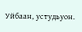Уйбаан, устудьуон.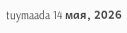tuymaada 14 мая, 2026